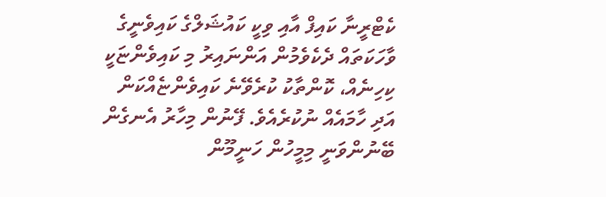ކެޓްރީނާ ކައިފް އާއި ވިކީ ކައުޝަލްގެ ކައިވެނީގެ ވާހަކަތައް ދެކެވެމުން އަންނައިރު މި ކައިވެންޏަކީ ކިހިނެއް، ކޮންތާކު ކުރެވޭނެ ކައިވެންޏެއްކަން އަދި ހާމައެއް ނުކުރެއެވެ. ފޭނުން މިހާރު އެނގެން ބޭނުންވަނީ މިމީހުން ހަނީމޫން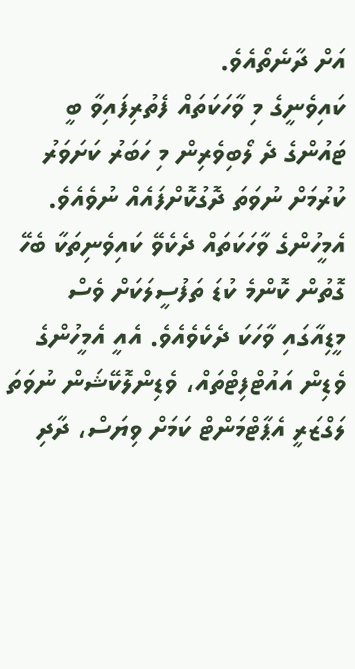އަށް ދާނެތޯއެވެ.
ކައިވެނީގެ މި ވާހަކަތައް ފެތުރިފައިވާ ބީ ޓައުންގެ ދެ ލޯބިވެރިން މި ހަބަރު ކަށަވަރު ކުރުމަށް ނުވަތަ ދޮގުކޮށްފައެއް ނުވެއެވެ.
އެމީހުންގެ ވާހަކަތައް ދެކެވޭ ކައިވެނިތަކާ ބެހޭ ގޮތުން ކޮންމެ ކުޑަ ތަފުސީލަކަށް ވެސް މީޑިއާގައި ވާހަކަ ދެކެވެއެވެ. އެއީ އެމީހުންގެ ވެޑިން އައުޓްފިޓްތައް، ވެޑިންލޮކޭޝަން ނުވަތަ ލަގްޒަރީ އެޕާޓްމަންޓް ކަމަށް ވިޔަސް، ދާދި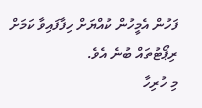ފަހުން އެމީހުން ކުއްޔަށް ހިފާފައިވާ ކަމަށް ރިޕޯޓުތައް ބުނެ އެވެ.
މި ހުރިހާ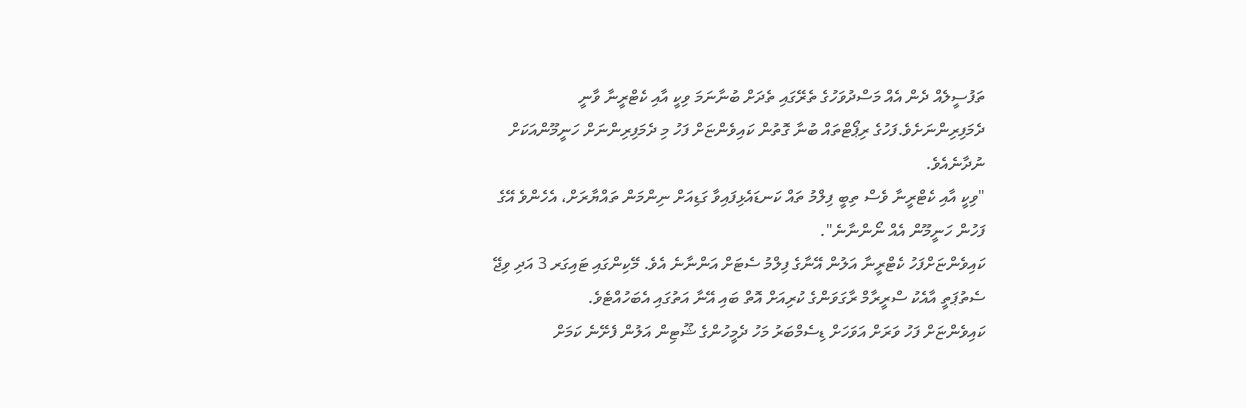ތަފުސީލެއް ދެން އެއް މަސްދުވަހުގެ ތެރޭގައި ތެދަށް ބުނާނަމަ ވިކީ އާއި ކެޓްރީނާ ވާނީ ދެމަފިރިންނަށެވެ.ފަހުގެ ރިޕޯޓްތައް ބުނާ ގޮތުން ކައިވެންޏަށް ފަހު މި ދެމަފިރިންނަށް ހަނީމޫންއަކަށް ނުދާނެއެވެ.
"ވިކީ އާއި ކެޓްރީނާ ވެސް ތިބީ ފިލްމު ތައް ކަނޑައެޅިފައިވާ ގަޑިއަށް ނިންމަން ތައްޔާރަށް، އެހެންވެ އޭގެ ފަހުން ހަނީމޫން އެއް ނޯންނާނެ".
ކައިވެންޏަށްފަހު ކެޓްރީނާ އަލުން އޭނާގެ ފިލްމު ސެޓަށް އަންނާނެ އެވެ. މޭކިންގައި ޓައިގަރ 3 އަދި ވިޖޭ ސެތުޕަތީ އާއެކު ސްރީރާމް ރާގަވަންގެ ކުރިއަށް އޮތް ބައި އޭނާ އަތުގައި އެބަހުއްޓެވެ.
ކައިވެންޏަށް ފަހު ވަރަށް އަވަހަށް ޑިސެމްބަރު މަހު ދެމީހުންގެ ޝޫޓިން އަލުން ފެށޭނެ ކަމަށް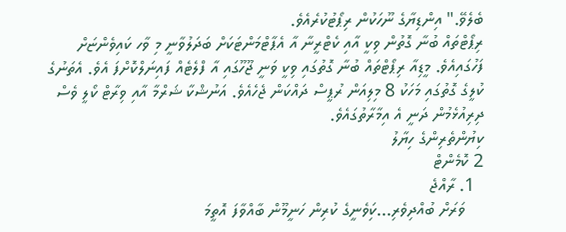ބެލެވޭ." އިންޑިޔާގެ ނޫހަކުން ރިޕޯޓުކުރެއެވެ.
ރިޕޯޓްތައް ބުނާ ގޮތުން ވިކީ އާއި ކެޓްރީނާ އާ އެޕާޓްމަންޓަކަށް ބަދަލުވާނީ މި ވާހ ކައިވެންޏަށް ފަހުގައިއެވެ. މީޑިއާ ރިޕޯޓްތައް ބުނާ ގޮތުގައި ވިކީ ވަނީ ޖޫހޫގައި އާ ފްލެޓެއް ފައިނަލްކޮށްފަ އެވެ. އެތަނުގެ ކުލީގެ ގޮތުގައި މަހަކު 8 މިލިއަން ރުޕީސް ދައްކަން ޖެހެއެވެ. އަނުޝްކާ ޝަރްމާ އާއި ވިރާޓް ކޯލީ ވެސް ދިރިއުޅެމުން ދަނީ އެ އިމާރާތުގައެވެ.
ކިޔުންތެރިންގެ ހިޔާލު
2 ކޮމެންޓް
  1. ރާއްޖެ
    ވަރަށް ބުއްދިވެރި...ކަިވެނީގެ ކުރިން ހަނީމޫން ބާއްވާފަ އޮތީމަ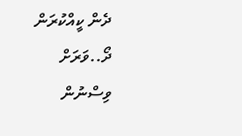ދެން ކީއްކުރަން ދޯ..ވަރަށް ވިސްނުން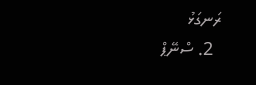ރަނގަޅު
  2. ސްނޭޕް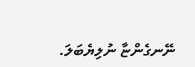ނޭނގެންޏާ ނުލިޔެބަލަ.